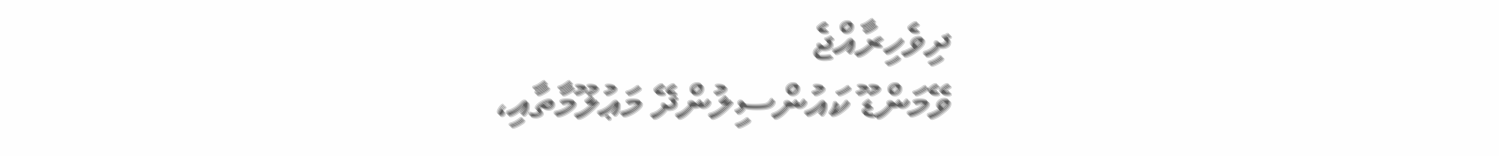ދިވެހިރާއްޖެ
ވޭމަންޑޫ ކައުންސިލުންދޭ މަޢުލޫމާތާއި،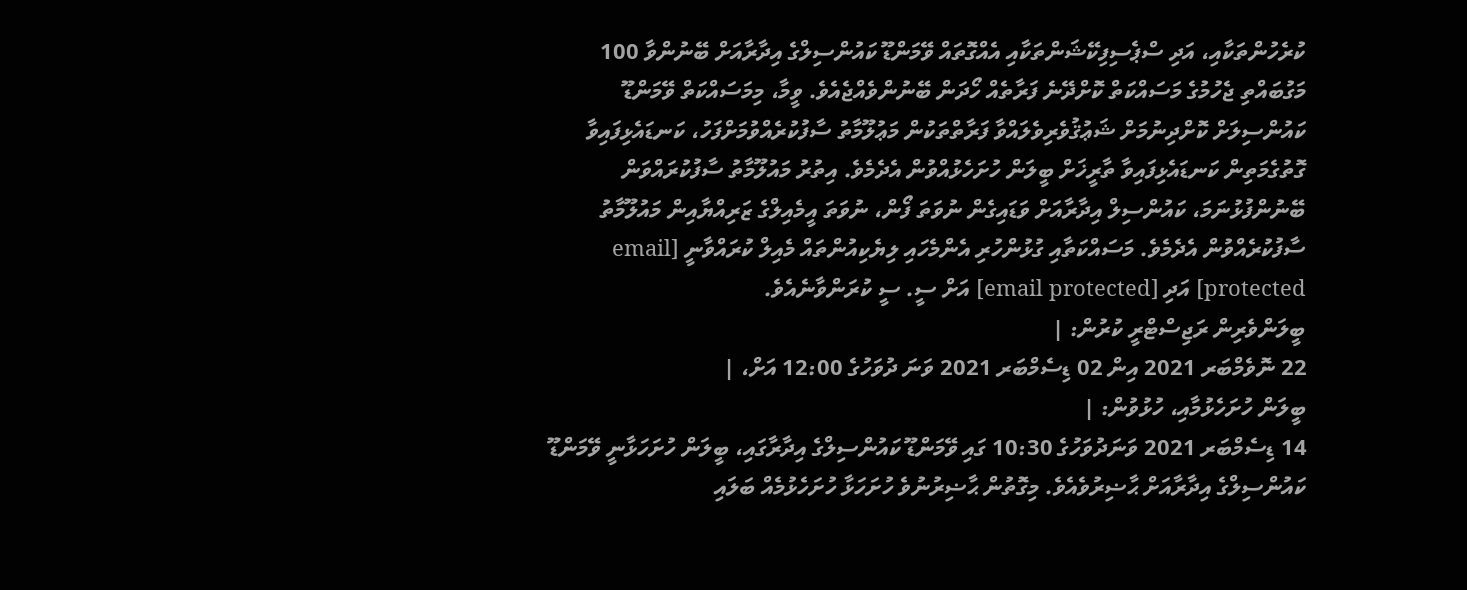ކުރެހުންތަކާއި، އަދި ސްޕެސިފިކޭޝަންތަކާއި އެއްގޮތައް ވޭމަންޑޫ ކައުންސިލްގެ އިދާރާއަށް ބޭނުންވާ 100 މަގުބައްތި ޖެހުމުގެ މަސައްކަތް ކޮށްދޭނެ ފަރާތެއް ހޯދަން ބޭނުންވެއްޖެއެވެ. ވީމާ، މިމަސައްކަތް ވޭމަންޑޫ ކައުންސިލަށް ކޮށްދިނުމަށް ޝަޢުޤުވެރިވެލައްވާ ފަރާތްތަކުން މަޢުލޫމާތު ސާފުކުރެއްވުމަށްފަހު، ކަނޑައެޅިފައިވާ ގޮތުގެމަތިން ކަނޑައެޅިފައިވާ ތާރީޚަށް ބީލަން ހުށަހެޅުއްވުން އެދެމެވެ. އިތުރު މައުލޫމާތު ސާފުކުރައްވަން ބޭނުންފުޅުނަމަ، ކައުންސިލް އިދާރާއަށް ވަޑައިގެން ނުވަތަ ފޯން، ނުވަތަ އީމެއިލްގެ ޒަރިއްޔާއިން މައުލޫމާތު ސާފުކުރެއްވުން އެދެމެވެ. މަސައްކަތާއި ގުޅުންހުރި އެންމެހައި ލިޔެކިއުންތައް މެއިލް ކުރައްވާނީ [email protected] އަދި [email protected] އަށް ސީ. ސީ ކުރަންވާނެއެވެ.
ބީލަންވެރިން ރަޖިސްޓްރީ ކުރުން: |
22 ނޮވެމްބަރ 2021 އިން 02 ޑިސެމްބަރ 2021 ވަނަ ދުވަހުގެ 12:00 އަށް، |
ބީލަން ހުށަހެޅުމާއި، ހުޅުވުން: |
14 ޑިސެމްބަރ 2021 ވަނަދުވަހުގެ 10:30 ގައި ވޭމަންޑޫ ކައުންސިލްގެ އިދާރާގައި، ބީލަން ހުށަހަޅާނީ ވޭމަންޑޫ ކައުންސިލްގެ އިދާރާއަށް ޙާޟިރުވެއެވެ. މިގޮތުން ޙާޟިރުނުވެ ހުށަހަޅާ ހުށަހެޅުމެއް ބަލައި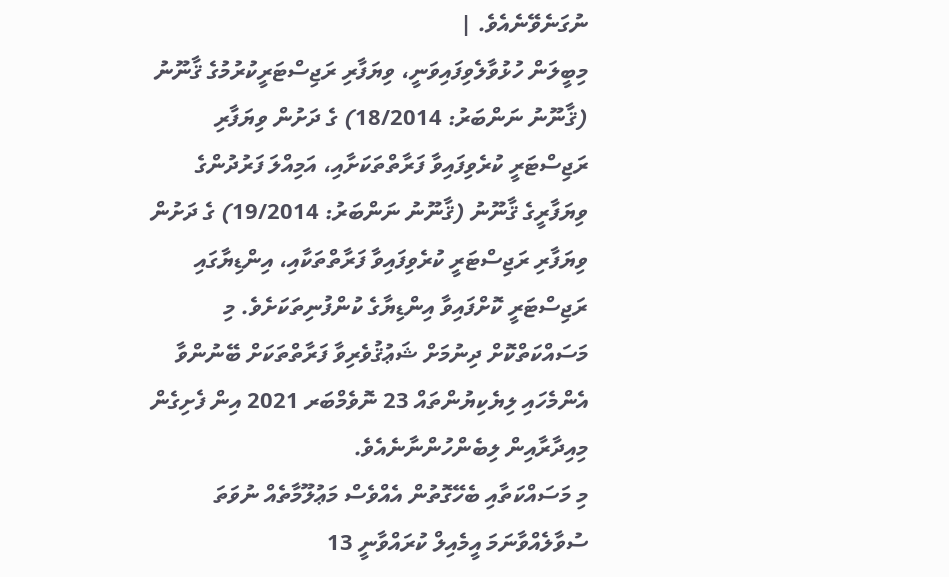ނުގަނެވޭނެއެވެ. |
މިބީލަން ހުޅުވާލެވިފައިވަނީ، ވިޔަފާރި ރަޖިސްޓަރީކުރުމުގެ ޤާނޫނު (ޤާނޫނު ނަންބަރު: 18/2014) ގެ ދަށުން ވިޔަފާރި ރަޖިސްޓަރީ ކުރެވިފައިވާ ފަރާތްތަކަށާއި، އަމިއްލަ ފަރުދުންގެ ވިޔަފާރީގެ ޤާނޫނު (ޤާނޫނު ނަންބަރު: 19/2014) ގެ ދަށުން ވިޔަފާރި ރަޖިސްޓަރީ ކުރެވިފައިވާ ފަރާތްތަކާއި، އިންޑިޔާގައި ރަޖިސްޓަރީ ކޮށްފައިވާ އިންޑިޔާގެ ކުންފުނިތަކަށެވެ. މި މަސައްކަތްކޮށް ދިނުމަށް ޝަޢުޤުވެރިވާ ފަރާތްތަކަށް ބޭނުންވާ އެންމެހައި ލިޔެކިޔުންތައް 23 ނޮވެމްބަރ 2021 އިން ފެށިގެން މިއިދާރާއިން ލިބެންހުންނާނެއެވެ.
މި މަސައްކަތާއި ބެހޭގޮތުން އެއްވެސް މަޢުލޫމާތެއް ނުވަތަ ސުވާލެއްވާނަމަ އީމެއިލް ކުރައްވާނީ 13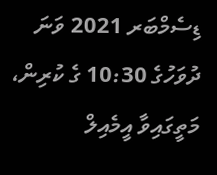ޑިސެމްބަރ 2021 ވަނަ ދުވަހުގެ 10:30 ގެ ކުރިން، މަތީގައިވާ އީމެއިލް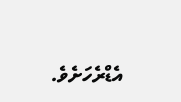އެޑްރެހަށެވެ.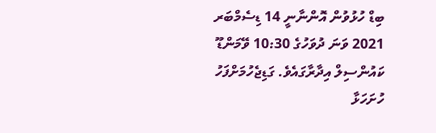ބިޑް ހުޅުވުން އޮންނާނީ 14 ޑިސެމްބަރ 2021 ވަނަ ދުވަހުގެ 10:30 ވޭމަންޑޫ ކައުންސިލް އިދާރާގައެވެ. ގަޑިޖެހުމަށްފަހު ހުށަހަޅާ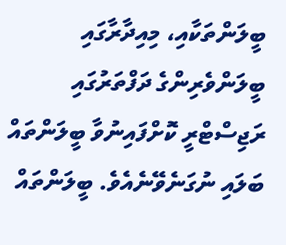ބީލަންތަކާއި، މިއިދާރާގައި ބީލަންވެރިންގެ ދަފްތަރުގައި ރަޖިސްޓްރީ ކޮށްފައިނުވާ ބީލަންތައް ބަލައި ނުގަނެވޭނެއެވެ. ބީލަންތައް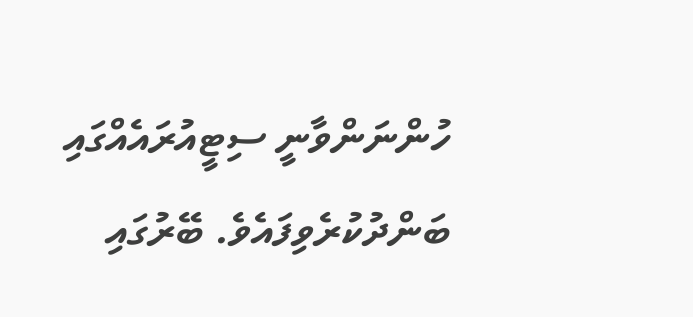ހުންނަންވާނީ ސިޓީއުރައެއްގައި ބަންދުކުރެވިފައެވެ. ބޭރުގައި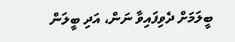ބީލަމަށް ދެވިފައިވާ ނަން، އަދި ބީލަން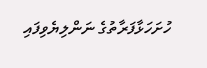ހުށަހަޅާފަރާތުގެ ނަންލިޔެވިފައި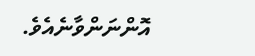އޮންނަންވާނެއެވެ.